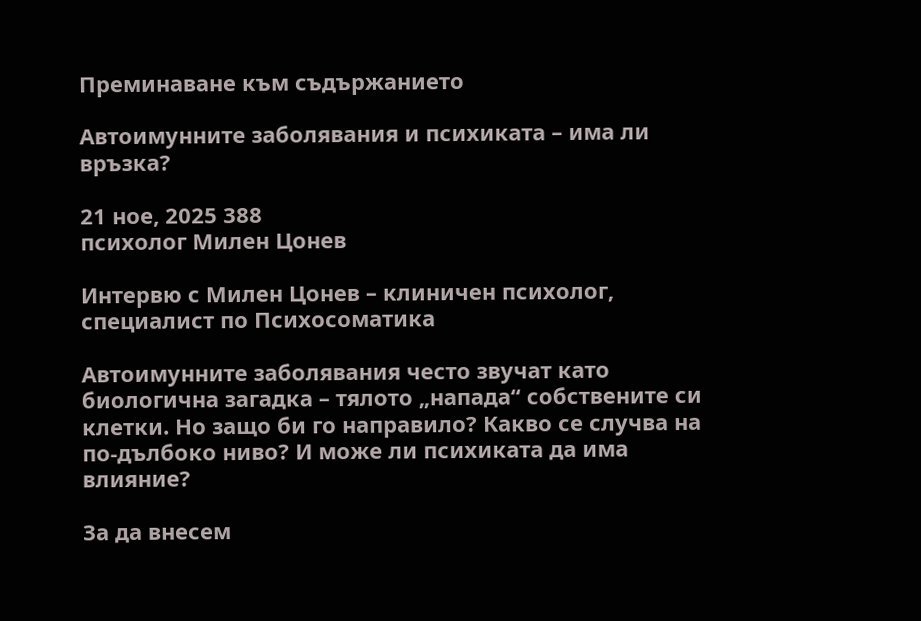Преминаване към съдържанието

Автоимунните заболявания и психиката – има ли връзка?

21 ное, 2025 388
психолог Милен Цонев

Интервю с Милен Цонев – клиничен психолог, специалист по Психосоматика

Автоимунните заболявания често звучат като биологична загадка – тялото „напада“ собствените си клетки. Но защо би го направило? Какво се случва на по-дълбоко ниво? И може ли психиката да има влияние?

За да внесем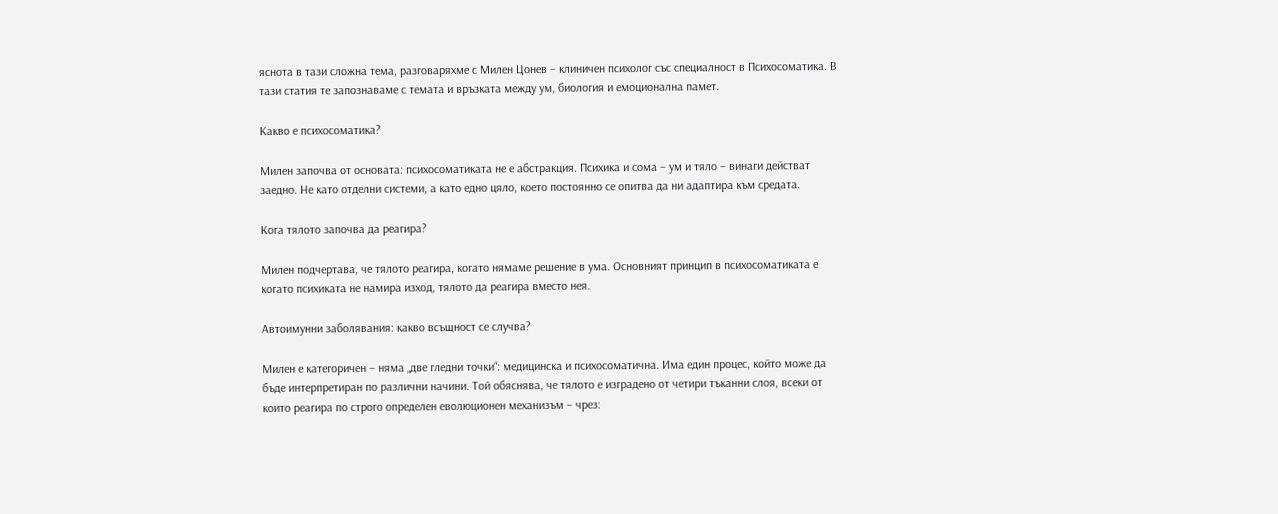яснота в тази сложна тема, разговаряхме с Милен Цонев – клиничен психолог със специалност в Психосоматика. В тази статия те запознаваме с тематa и връзката между ум, биология и емоционална памет.

Какво е психосоматика?

Милен започва от основата: психосоматиката не е абстракция. Психика и сома – ум и тяло – винаги действат заедно. Не като отделни системи, а като едно цяло, което постоянно се опитва да ни адаптира към средата.

Кога тялото започва да реагира?

Милен подчертава, че тялото реагира, когато нямаме решение в ума. Основният принцип в психосоматиката е когато психиката не намира изход, тялото да реагира вместо нея.

Автоимунни заболявания: какво всъщност се случва?

Милен е категоричен – няма „две гледни точки“: медицинска и психосоматична. Има един процес, който може да бъде интерпретиран по различни начини. Той обяснява, че тялото е изградено от четири тъканни слоя, всеки от които реагира по строго определен еволюционен механизъм – чрез: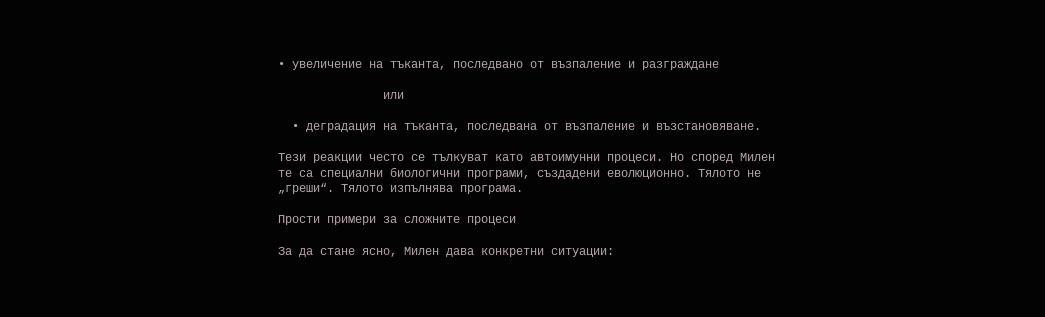• увеличение на тъканта, последвано от възпаление и разграждане

               или

  • деградация на тъканта, последвана от възпаление и възстановяване.

Тези реакции често се тълкуват като автоимунни процеси. Но според Милен те са специални биологични програми, създадени еволюционно. Тялото не „греши“. Тялото изпълнява програма.

Прости примери за сложните процеси

За да стане ясно, Милен дава конкретни ситуации: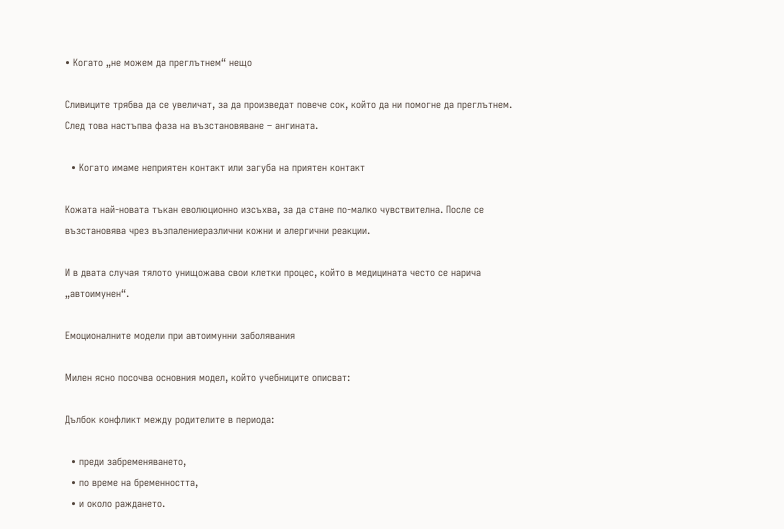• Когато „не можем да преглътнем“ нещо

Сливиците трябва да се увеличат, за да произведат повече сок, който да ни помогне да преглътнем. След това настъпва фаза на възстановяване – ангината.

  • Когато имаме неприятен контакт или загуба на приятен контакт

Кожата най-новата тъкан еволюционно изсъхва, за да стане по-малко чувствителна. После се възстановява чрез възпалениеразлични кожни и алергични реакции.

И в двата случая тялото унищожава свои клетки процес, който в медицината често се нарича „автоимунен“.

Емоционалните модели при автоимунни заболявания

Милен ясно посочва основния модел, който учебниците описват:

Дълбок конфликт между родителите в периода:

  • преди забременяването,
  • по време на бременността,
  • и около раждането.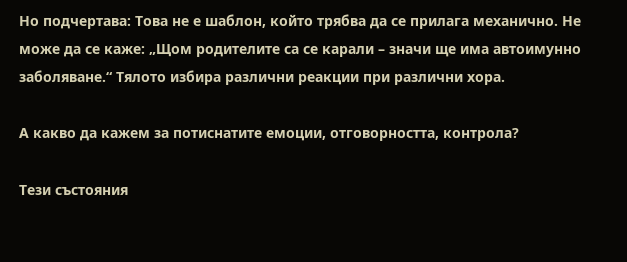Но подчертава: Това не е шаблон, който трябва да се прилага механично. Не може да се каже: „Щом родителите са се карали – значи ще има автоимунно заболяване.“ Тялото избира различни реакции при различни хора.

А какво да кажем за потиснатите емоции, отговорността, контрола?

Тези състояния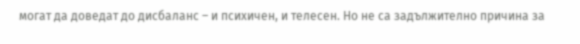могат да доведат до дисбаланс – и психичен, и телесен. Но не са задължително причина за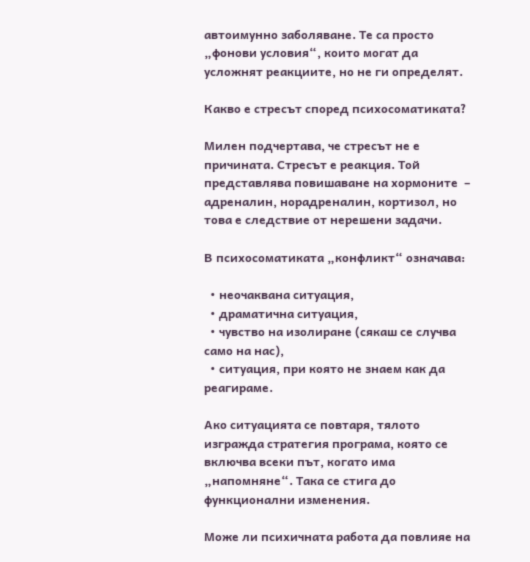автоимунно заболяване. Те са просто „фонови условия“, които могат да усложнят реакциите, но не ги определят.

Какво е стресът според психосоматиката?

Милен подчертава, че стресът не е причината. Стресът е реакция. Той представлява повишаване на хормоните  –  адреналин, норадреналин, кортизол, но това е следствие от нерешени задачи.

В психосоматиката „конфликт“ означава:

  • неочаквана ситуация,
  • драматична ситуация,
  • чувство на изолиране (сякаш се случва само на нас),
  • ситуация, при която не знаем как да реагираме.

Ако ситуацията се повтаря, тялото изгражда стратегия програма, която се включва всеки път, когато има „напомняне“. Така се стига до функционални изменения.

Може ли психичната работа да повлияе на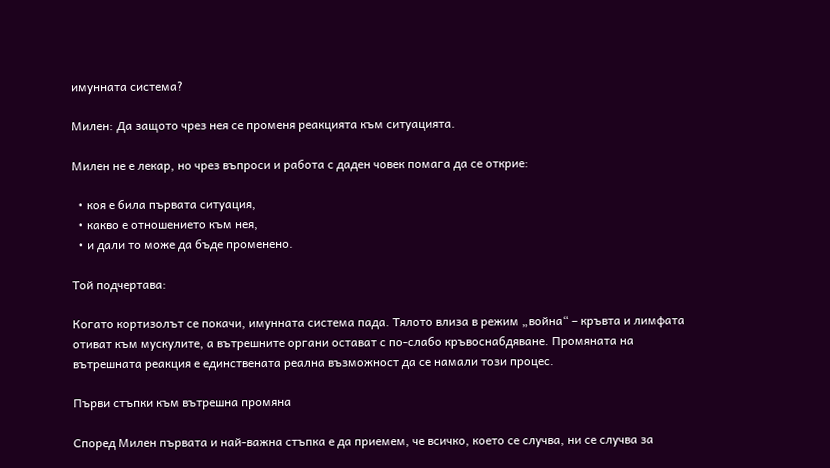имунната система?

Милен: Да защото чрез нея се променя реакцията към ситуацията.

Милен не е лекар, но чрез въпроси и работа с даден човек помага да се открие:

  • коя е била първата ситуация,
  • какво е отношението към нея,
  • и дали то може да бъде променено.

Той подчертава:

Когато кортизолът се покачи, имунната система пада. Тялото влиза в режим „война“ – кръвта и лимфата отиват към мускулите, а вътрешните органи остават с по-слабо кръвоснабдяване. Промяната на вътрешната реакция е единствената реална възможност да се намали този процес.

Първи стъпки към вътрешна промяна

Според Милен първата и най-важна стъпка е да приемем, че всичко, което се случва, ни се случва за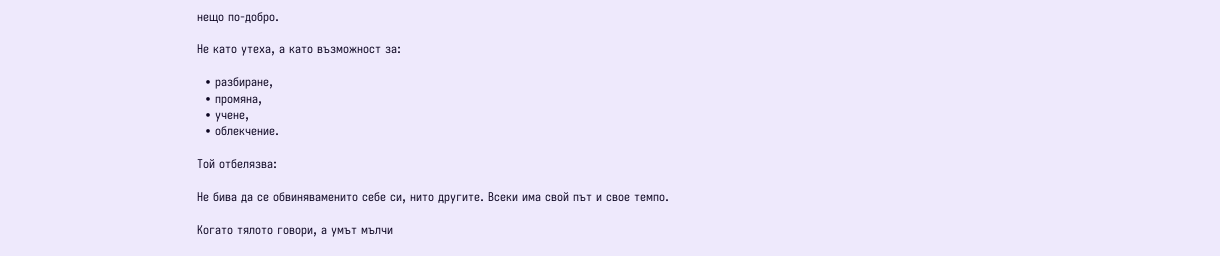нещо по-добро.

Не като утеха, а като възможност за:

  • разбиране,
  • промяна,
  • учене,
  • облекчение.

Той отбелязва:

Не бива да се обвиняваменито себе си, нито другите. Всеки има свой път и свое темпо.

Когато тялото говори, а умът мълчи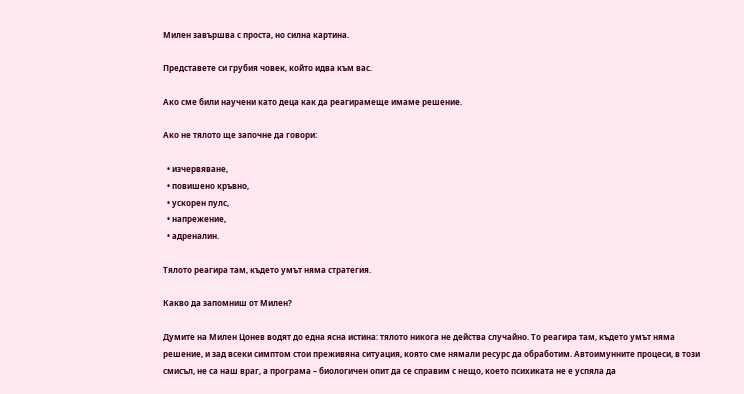Милен завършва с проста, но силна картина.

Представете си грубия човек, който идва към вас.

Ако сме били научени като деца как да реагирамеще имаме решение.

Ако не тялото ще започне да говори:

  • изчервяване,
  • повишено кръвно,
  • ускорен пулс,
  • напрежение,
  • адреналин.

Тялото реагира там, където умът няма стратегия.

Какво да запомниш от Милен?

Думите на Милен Цонев водят до една ясна истина: тялото никога не действа случайно. То реагира там, където умът няма решение, и зад всеки симптом стои преживяна ситуация, която сме нямали ресурс да обработим. Автоимунните процеси, в този смисъл, не са наш враг, а програма – биологичен опит да се справим с нещо, което психиката не е успяла да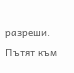разреши. Пътят към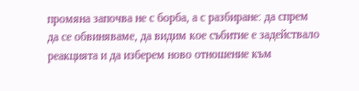промяна започва не с борба, а с разбиране: да спрем да се обвиняваме, да видим кое събитие е задействало реакцията и да изберем ново отношение към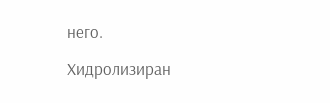него.

Хидролизиран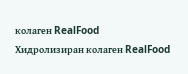колаген RealFood
Хидролизиран колаген RealFood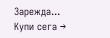Зарежда...
Купи сега →